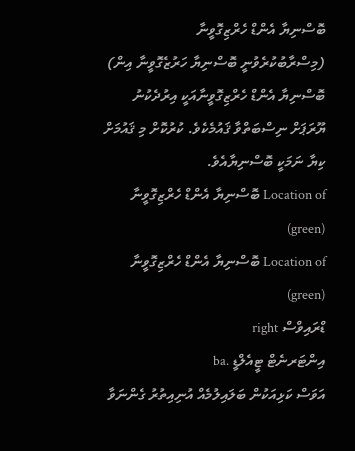ބޮސްނިޔާ އެންޑް ހެރްޒިގޮވީނާ
(މިސްރާބުކުރެވުނީ ބޮސްނިޔާ ހަރުޒެގޮވީނާ އިން)
ބޮސްނިޔާ އެންޑް ހެރްޒިގޮވީނާއަކީ އިރުދެކުނު ޔޫރަޕަށް ނިސްބަތްވާ ޤައުމެކެވެ. ކުރުކޮށް މި ޤައުމަށް ކިޔާ ނަމަކީ ބޮސްނިޔާއެވެ.
Location of ބޮސްނިޔާ އެންޑް ހެރްޒިގޮވީނާ (green)
Location of ބޮސްނިޔާ އެންޑް ހެރްޒިގޮވީނާ (green)
ޑްރައިވްސް right
އިންޓަރނެޓް ޓީއެލްޑީ .ba
އަވަސް ކަޅިއަކުން ބަލައިލުމެއް އުނިއިތުރު ގެންނަވާ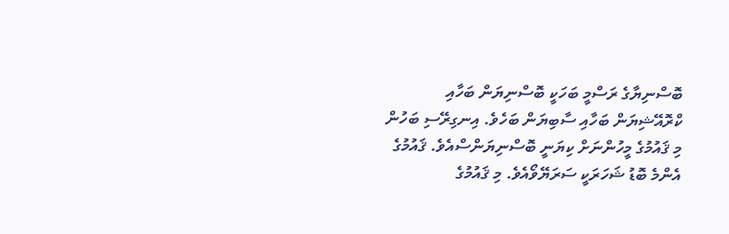ބޮސްނިޔާގެ ރަސްމީ ބަހަކީ ބޮސްނިޔަން ބަހާއި ކްރޮއޭޝިޔަން ބަހާއި ސާބިޔަން ބަހެވެ. އިނގިރޭސި ބަހުން މި ޤައުމުގެ މީހުންނަށް ކިޔަނީ ބޮސްނިޔަންސްއެވެ. ޤައުމުގެ އެންމެ ބޮޑު ޝަހަރަކީ ސަރަޔޭވޯއެވެ. މި ޤައުމުގެ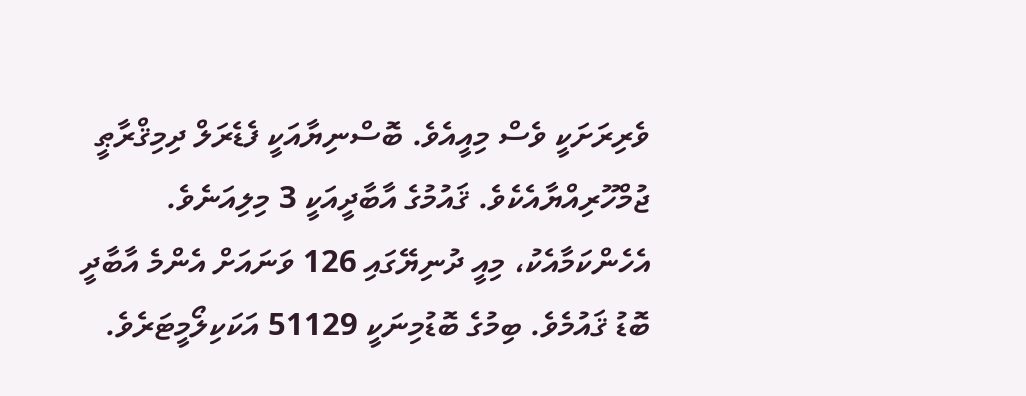ވެރިރަށަކީ ވެސް މިއީއެވެ. ބޮސްނިޔާއަކީ ފެޑެރަލް ދިމިޤްރާޠީ ޖުމްހޫރިއްޔާއެކެވެ. ޤައުމުގެ އާބާދީއަކީ 3 މިލިއަނެވެ. އެހެންކަމާއެކު، މިއީ ދުނިޔޭގައި 126 ވަނައަށް އެންމެ އާބާދީ ބޮޑު ޤައުމެވެ. ބިމުގެ ބޮޑުމިނަކީ 51129 އަކަކިލޯމީޓަރެވެ.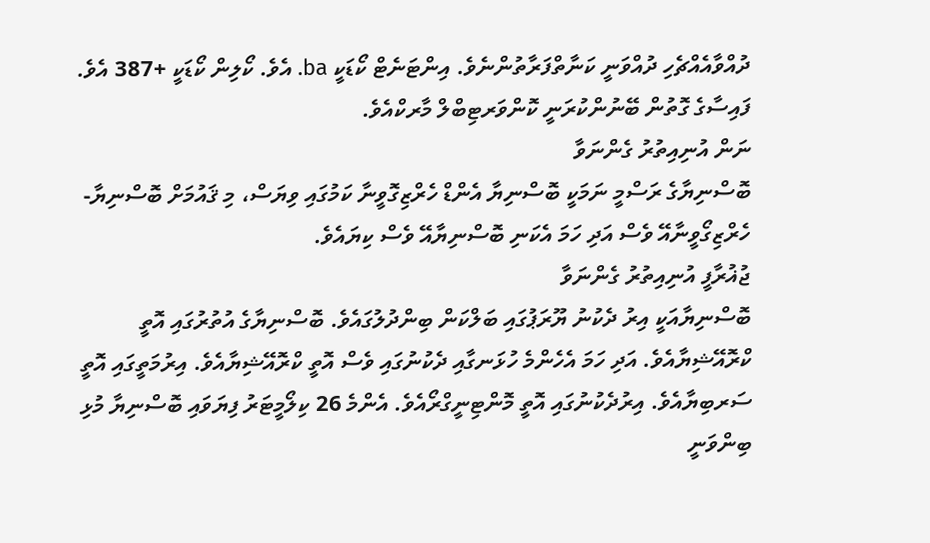ދުއްވާއެއްޗެހި ދުއްވަނީ ކަނާތްފަރާތުންނެވެ. އިންޓަނެޓް ކޯޑަކީ ba. އެވެ. ކޯލިން ކޯޑަކީ +387 އެވެ. ފައިސާގެ ގޮތުން ބޭނުންކުރަނީ ކޮންވަރޓިބްލް މާރކްއެވެ.
ނަން އުނިއިތުރު ގެންނަވާ
ބޮސްނިޔާގެ ރަސްމީ ނަމަކީ ބޮސްނިޔާ އެންޑް ހެރްޒިގޮވީނާ ކަމުގައި ވިޔަސް، މި ޤައުމަށް ބޮސްނިޔާ-ހެރްޒިގޯވީނާއޭ ވެސް އަދި ހަމަ އެކަނި ބޮސްނިޔާއޭ ވެސް ކިޔައެވެ.
ޖުޣުރާފީ އުނިއިތުރު ގެންނަވާ
ބޮސްނިޔާއަކީ އިރު ދެކުނު ޔޫރަޕުގައި ބަލްކަން ބިންދުލުގައެވެ. ބޮސްނިޔާގެ އުތުރުގައި އޮތީ ކްރޮއޭޝިޔާއެވެ. އަދި ހަމަ އެހެންމެ ހުޅަނގާއި ދެކުނުގައި ވެސް އޮތީ ކްރޮއޭޝިޔާއެވެ. އިރުމަތީގައި އޮތީ ސަރބިޔާއެވެ. އިރުދެކުނުގައި އޮތީ މޮންޓިނީގްރޯއެވެ. އެންމެ 26 ކިލޯމީޓަރު ފިޔަވައި ބޮސްނިޔާ މުޅި ބިންވަނީ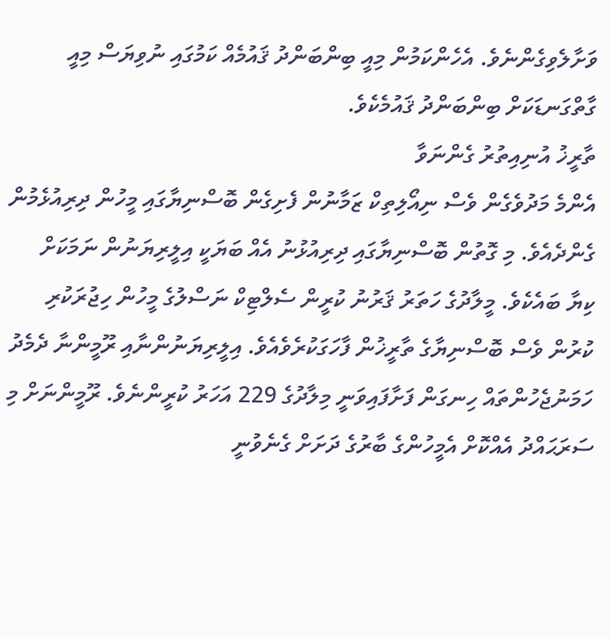ވަށާލެވިގެންނެވެ. އެހެންކަމުން މިއީ ބިންބަންދު ޤައުމެއް ކަމުގައި ނުވިޔަސް މިއީ ގާތްގަނޑަކަށް ބިންބަންދު ޤައުމެކެވެ.
ތާރީޚު އުނިއިތުރު ގެންނަވާ
އެންމެ މަދުވެގެން ވެސް ނިއޯލިތިކް ޒަމާނުން ފެށިގެން ބޮސްނިޔާގައި މީހުން ދިރިއުޅެމުން ގެންދެއެވެ. މި ގޮތުން ބޮސްނިޔާގައި ދިރިއުޅުނު އެއް ބަޔަކީ އިލީރިޔަނުން ނަމަކަށް ކިޔާ ބައެކެވެ. މީލާދުގެ ހަތަރު ޤަރުނު ކުރީން ސެލްޓިކް ނަސްލުގެ މީހުން ހިޖުރަކުރި ކުރުން ވެސް ބޮސްނިޔާގެ ތާރީޚުން ފާހަގަކުރެވެއެވެ. އިލީރިޔަނުންނާއި ރޫމީންނާ ދެމެދު ހަމަނުޖެހުންތައް ހިނގަން ފަށާފައިވަނީ މިލާދުގެ 229 އަހަރު ކުރީންނެވެ. ރޫމީންނަށް މި ސަރަޙައްދު އެއްކޮށް އެމީހުންގެ ބާރުގެ ދަށަށް ގެނެވުނީ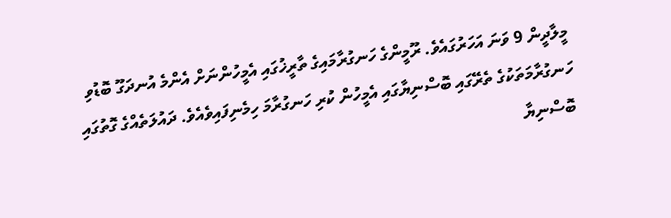މީލާދީން 9 ވަނަ އަހަރުގައެވެ. ރޫމީންގެ ހަނގުރާމައިގެ ތާރީޚުގައި އެމީހުންނަށް އެންމެ އުނދަގޫ ބޮޑުވި ހަނގުރާމަތަކުގެ ތެރޭގައި ބޮސްނިޔާގައި އެމީހުން ކުރި ހަނގުރާމަ ހިމެނިފައިވެއެވެ. ދައުލަތެއްގެ ގޮތުގައި ބޮސްނިޔާ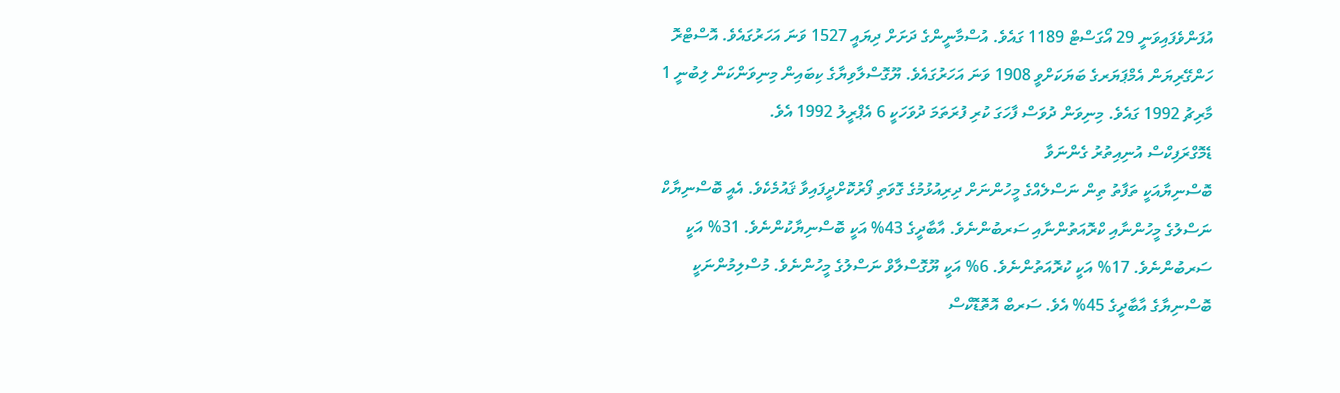އުފަންވެފައިވަނީ 29 އޯގަސްޓް 1189 ގައެވެ. އުސްމާނީންގެ ދަށަށް ދިޔައީ 1527 ވަނަ އަހަރުގައެވެ. އޮސްޓްރޮ ހަންގޭރިޔަން އެމްޕަޔަރގެ ބަޔަކަށްވީ 1908 ވަނަ އަހަރުގައެވެ. ޔޫގޮސްލާވިޔާގެ ކިބައިން މިނިވަންކަން ލިބުނީ 1 މާރިޗު 1992 ގައެވެ. މިނިވަން ދުވަސް ފާހަގަ ކުރި ފުރަތަމަ ދުވަހަކީ 6 އެޕްރީލު 1992 އެވެ.
ޑެމޮގްރަފިކްސް އުނިއިތުރު ގެންނަވާ
ބޮސްނިޔާއަކީ ތަފާތު ތިން ނަސްލެއްގެ މީހުންނަށް ދިރިއުޅުމުގެ ގޮވަތި ފޯރުކޮށްދީފައިވާ ޤައުމެކެވެ. އެއީ ބޮސްނިޔާކް ނަސްލުގެ މީހުންނާއި ކްރޮއަތުންނާއި ސަރބުންނެވެ. އާބާދީގެ 43% އަކީ ބޮސްނިޔާކުންނެވެ. 31% އަކީ ސަރބުންނެވެ. 17% އަކީ ކުރޮއަތުންނެވެ. 6% އަކީ ޔޫގޮސްލާވް ނަސްލުގެ މީހުންނެވެ. މުސްލިމުންނަކީ ބޮސްނިޔާގެ އާބާދީގެ 45% އެވެ. ސަރބް އޮތޮޑޮކްސް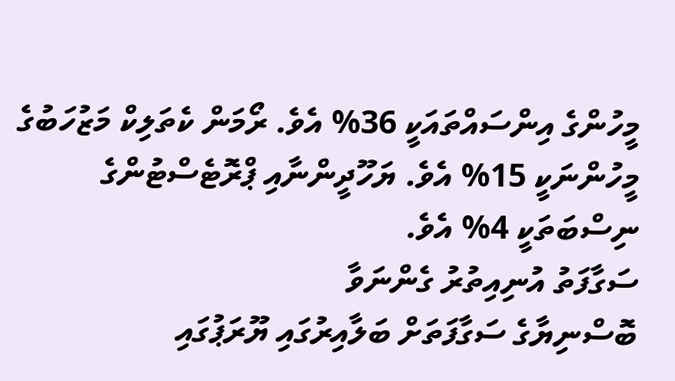މީހުންގެ އިންސައްތައަކީ 36% އެވެ. ރޯމަން ކެތަލިކް މަޒުހަބުގެ މީހުންނަކީ 15% އެވެ. ޔަހޫދީންނާއި ޕްރޮޓެސްޓުންގެ ނިސްބަތަކީ 4% އެވެ.
ސަގާފަތު އުނިއިތުރު ގެންނަވާ
ބޮސްނިޔާގެ ސަގާފަތަށް ބަލާއިރުގައި ޔޫރަޕުގައި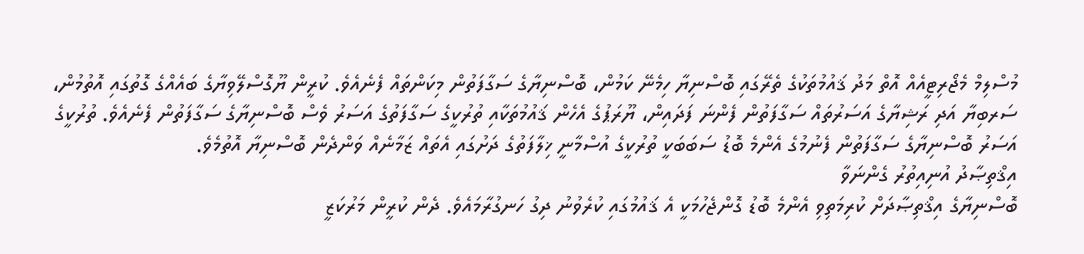މުސްލިމް މެޖޯރިޓީއެއް އޮތް މަދު ޤައުމުތަކުގެ ތެރޭގައި ބޮސްނިޔާ ހިމެނޭ ކަމުން، ބޮސްނިޔާގެ ސަގާފަތުން މިކަންތައް ފެނެއެވެ. ކުރީން ޔޫގޮސްލޭވިޔާގެ ބައެއްގެ ގޮތުގައި އޮތުމުން، ސަރބިޔާ އަދި ރަޝިޔާގެ އަސަރުތައް ސަގާފަތުން ފެންނަ ފަދައިން، ޔޫރަޕުގެ އެހެން ޤައުމުތަކާއި ތުރުކީގެ ސަގާފަތުގެ އަސަރު ވެސް ބޮސްނިޔާގެ ސަގާފަތުން ފެނެއެވެ. ތުރުކީގެ އަސަރު ބޮސްނިޔާގެ ސަގާފަތުން ފެނުމުގެ އެންމެ ބޮޑު ސަބަބަކީ ތުރުކީގެ އުސްމާނީ ޚިލާފަތުގެ ދަށުގައި އެތައް ޒަމާނެއް ވަންދެން ބޮސްނިޔާ އޮތުމެވެ.
އިޤްތިޞާދު އުނިއިތުރު ގެންނަވާ
ބޮސްނިޔާގެ އިޤްތިޞާދަށް ކުރިމަތިވި އެންމެ ބޮޑު ގޮންޖެހުމަކީ އެ ޤައުމުގައި ކުރެވުނު ދިގު ހަނގުރާމައެވެ. ދެން ކުރީން މަރުކަޒީ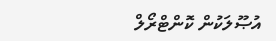އުޞޫލަކުން ކޮންޓްރޯލް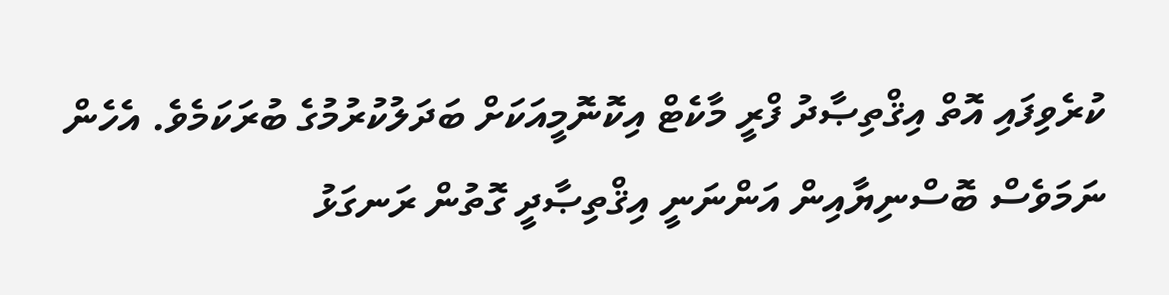ކުރެވިފައި އޮތް އިޤްތިޞާދު ފްރީ މާކެޓް އިކޮނޮމީއަކަށް ބަދަލުކުރުމުގެ ބުރަކަމެވެ. އެހެން ނަމަވެސް ބޮސްނިޔާއިން އަންނަނީ އިޤްތިޞާދީ ގޮތުން ރަނގަޅު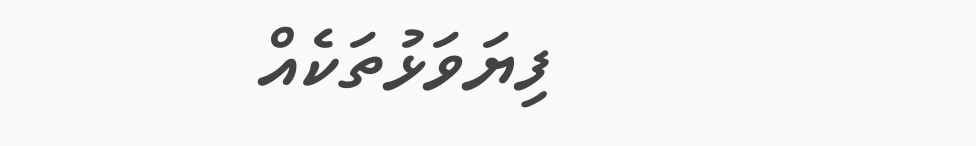ފިޔަވަޅުތަކެއް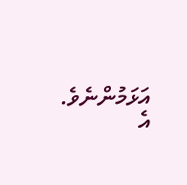އަޅަމުންނެވެ. އެ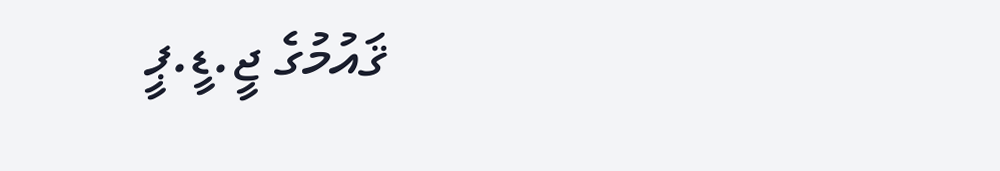ޤައުމުގެ ޖީ.ޑީ.ޕީ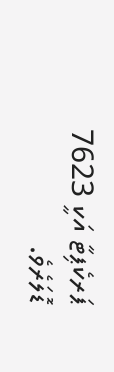ޕަރކެޕިޓާ އަކީ 7623 ޑޮލަރެވެ.